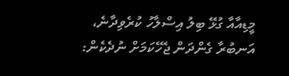މީޑިއާއާ ގުޅޭ ބިލު އިސްލާހު ކުރެވިދާނެ، އަނބުރާ ގެންދަން ޖެހޭކަމަށް ނުދެކެން: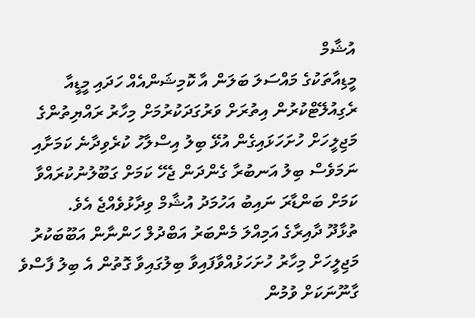އުޝާމް
މީޑިއާތަކުގެ މައްސަލަ ބަލަން އާ ކޮމިޝަންއެއް ހަދައި މީޑީއާ ރެގިއުލޭޓްކުރުން އިތުރަށް ވަރުގަދަކުރުމަށް މިހާރު ރައްޔިތުންގެ މަޖިލީހަށް ހުށަހަޅައިގެން އުޅޭ ބިލު އިސްލާހު ކުރެވިދާނެ ކަމަށާއި ނަމަވެސް ބިލު އަނބުރާ ގެންދަން ޖެހޭ ކަމަށް ގަބޫލުނުކުރައްވާ ކަމަށް ބަންޑާރަ ނައިބު އަހުމަދު އުޝާމް ވިދާޅުވެއްޖެ އެވެ.
ތުޅާދޫ ދާއިރާގެ އަމިއްލަ މެންބަރު އަބްދުލް ހަންނާން އަބޫބަކުރު މަޖިލީހަށް މިހާރު ހުށަހަޅުއްވާފައިވާ ބިލުގައިވާ ގޮތުން އެ ބިލު ފާސްވެ ގާނޫނަކަށް ވުމުން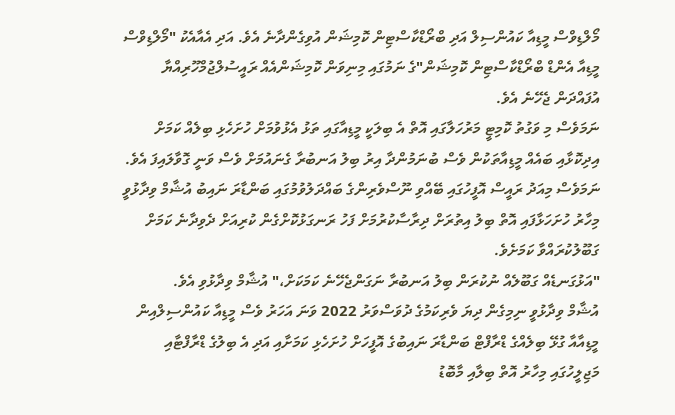މޯލްޑިވްސް މީޑިއާ ކައުންސިލް އަދި ބްރޯޑްކާސްޓިން ކޮމިޝަން އުވިގެންދާނެ އެވެ. އަދި އެއާއެކު "މޯލްޑިވްސް މީޑިއާ އެންޑް ބްރޯޑްކާސްޓިން ކޮމިޝަން"ގެ ނަމުގައި މިނިވަން ކޮމިޝަންއެއް ރައީސުލްޖުމްހޫރިއްޔާ އުފައްދަން ޖެހޭނެ އެވެ.
ނަމަވެސް މި ވަގުތު ކޮމިޓީ މަރުހަލާގައި އޮތް އެ ބިލަކީ މީޑިއާގައި ތަޅު އެޅުވުމަށް ހުށަހެޅި ބިލެއް ކަމަށް އިދިކޮޅާއި ބައެއް މީޑިއާތަކުން ވެސް ބުނަމުންދާ އިރު ބިލު އަނބުރާ ގެނައުމަށް ވެސް ވަނީ ގޮވާލައިފަ އެވެ.
ނަމަވެސް މިއަދު ރައީސް އޮފީހުގައި ބޭއްވި ނޫސްވެރިންގެ ބައްދަލުވުމުގައި ބަންޑާރަ ނައިބު އުޝާމް ވިދާޅުވީ މިހާރު ހުށަހަޅާފައި އޮތް ބިލު އިތުރަށް ދިރާސާކުރުމަށް ފަހު ރަނގަޅުކޮށްގެން ކުރިއަށް ދެވިދާނެ ކަމަށް ގަބޫލުކުރައްވާ ކަމަށެވެ.
"އަޅުގަނޑެއް ގަބޫލެއް ނުކުރަން ބިލު އަނބުރާ ނަގަންޖެހޭނެ ކަމަކަށް،" އުޝާމް ވިދާޅުވި އެވެ.
އުޝާމް ވިދާޅުވީ ނިމިގެން ދިޔަ ވެރިކަމުގެ ދުވަސްވަރު 2022 ވަނަ އަހަރު ވެސް މީޑިއާ ކައުންސިލްއިން މީޑިއާއާ ގުޅޭ ބިލެއްގެ ޑްރާފްޓް ބަންޑާރަ ނައިބުގެ އޮފީހަށް ހުށަހެޅި ކަމަށާއި އަދި އެ ބިލުގެ ޑްރާފްޓާއި މަޖިލީހުގައި މިހާރު އޮތް ބިލާއި މާބޮޑު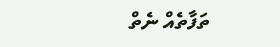ތަފާތެއް ނެތް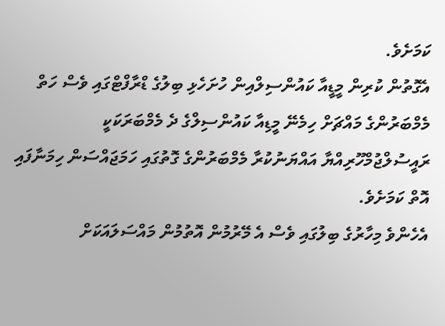ކަމަށެވެ.
އެގޮތުން ކުރިން މީޑީއާ ކައުންސިލްއިން ހުށަހެޅި ބިލުގެ ޑްރާފްޓްގައި ވެސް ހަތް މެމްބަރުންގެ މައްޗަށް ހިމެނޭ މީޑިއާ ކައުންސިލްގެ ދެ މެމްބަރަކަކީ ރައީސުލްޖުމްހޫރިއްޔާ އައްޔަނުކުރާ މެމްބަރުންގެ ގޮތުގައި ހަމަޖައްސަން ހިމަނާފައި އޮތް ކަމަށެވެ.
އެހެންވެ މިހާރުގެ ބިލުގައި ވެސް އެ މޭރުމުން އޮތުމުން މައްސަލައަކަށް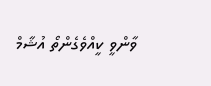ވާންވީ ކީއްވެގެންތޯ އުޝާމް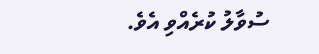ސުވާލު ކުރެއްވި އެވެ.